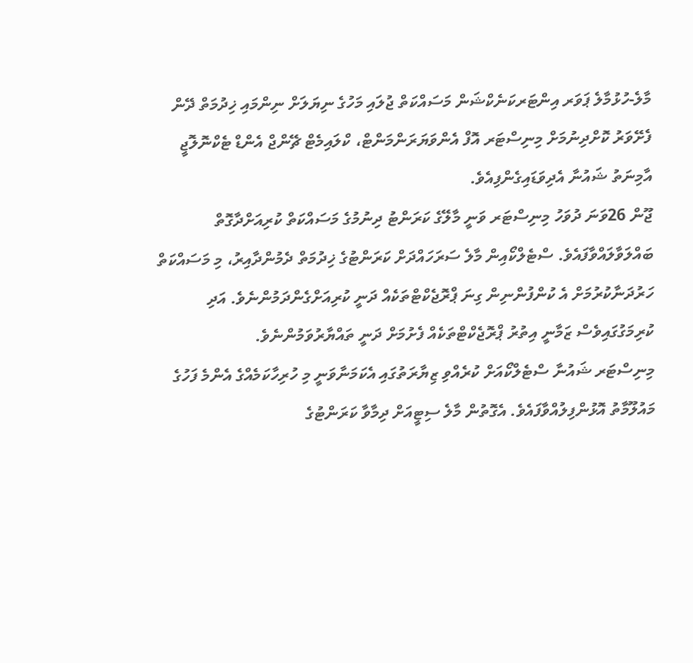މާލެ-ހުޅުމާލެ ޕަވަރ އިންޓަރކަނެކްޝަން މަސައްކަތް ޖުލައި މަހުގެ ނިޔަލަށް ނިންމައި ޚިދުމަތް ދޭން ފެށޭވަރު ކޮށްދިނުމަށް މިނިސްޓަރ އޮފް އެންވަޔަރަންމަންޓް، ކްލައިމެޓް ޗޭންޖް އެންޑް ޓެކްނޮލޮޖީ އާމިނަތު ޝައުނާ އެދިވަޑައިގެންފިއެވެ.
ޖޫން 26ވަނަ ދުވަހު މިނިސްޓަރ ވަނީ މާލޭގެ ކަރަންޓު ދިނުމުގެ މަސައްކަތް ކުރިއަށްދާގޮތް ބައްލަވާލައްވާފައެވެ. ސްޓެލްކޯއިން މާލެ ސަރަހައްދަށް ކަރަންޓުގެ ޚިދުމަތް ދެމުންދާއިރު، މި މަސައްކަތް ހަރުދަނާކުރުމަށް އެ ކުންފުންނިން ގިނަ ޕްރޮޖެކްޓްތަކެއް ދަނީ ކުރިއަށްގެންދަމުންނެވެ. އަދި ކުރިމަގުގައިވެސް ޒަމާނީ އިތުރު ޕްރޮޖެކްޓްތަކެއް ފެށުމަށް ދަނީ ތައްޔާރުވަމުންނެވެ.
މިނިސްޓަރ ޝައުނާ ސްޓެލްކޯއަށް ކުރެއްވި ޒިޔާރަތުގައި އެކަމަނާވަނީ މި ހުރިހާކަމެއްގެ އެންމެ ފަހުގެ މައުލޫމާތު އޮޅުންފިލުއްވާފައެވެ. އެގޮތުން މާލެ ސިޓީއަށް ދިމާވާ ކަރަންޓުގެ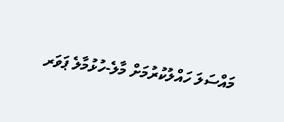މައްސަލަ ހައްލުކުރުމަށް މާލެ-ހުޅުމާލެ ޕަވަރ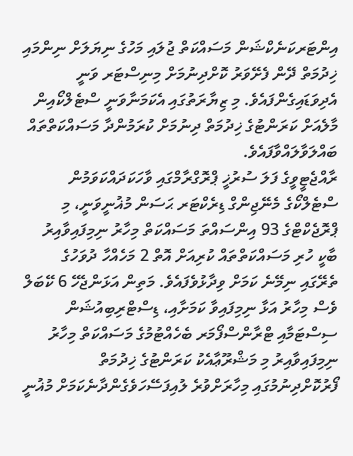އިންޓަރކަނެކްޝަން މަސައްކަތް ޖުލައި މަހުގެ ނިޔަލަށް ނިންމައި ޚިދުމަތް ދޭން ފެށޭވަރު ކޮށްދިނުމަށް މިނިސްޓަރ ވަނީ އެދިވަޑައިގެންފައެވެ. މި ޒިޔާރަތުގައި އެކަމަނާވަނީ ސްޓެލްކޯއިން މާލެއަށް ކަރަންޓުގެ ޚިދުމަތް ދިނުމަށް ކުރަމުންދާ މަސައްކަތްތައް ބައްލަވާލައްވާފައެވެ.
ރާއްޖެޓީވީގެ ފަލަ ސުރުޚީ ޕްރޮގްރާމްގައި ވާހަކަދައްކަވަމުން ސްޓެލްކޯގެ މެނޭޖިންގް ޑިރެކްޓަރ ޙަސަން މުޣުނީވަނީ، މި ޕްރޮޖެކްޓްގެ 93 އިންސައްތަ މަސައްކަތް މިހާރު ނިމިފައިވާއިރު ބާކީ ހުރި މަސައްކަތްތައް ކުރިއަށް އޮތް 2 މަހެއްހާ ދުވަހުގެ ތެރޭގައި ނިމޭނެ ކަމަށް ވިދާޅުވެފައެވެ. މަތިން އަޅަންޖެހޭ 6 ކޭބަލް ވެސް މިހާރު އަޅާ ނިމިފައިވާ ކަމަށާއި، ޑިސްޓްރިބިއުޝަން ސިސްޓަމާއި ޓްރާންސްފޯމަރ ބެހެއްޓުމުގެ މަސައްކަތް މިހާރު ނިމިފައިވާއިރު މި މަޝްރޫޢާއެކު ކަރަންޓުގެ ޚިދުމަތް ފޯރުކޮށްދިނުމުގައި މިހާރަށްވުރެ ލުއިފަސޭހަވެގެންދާނެކަމަށް މުޣުނީ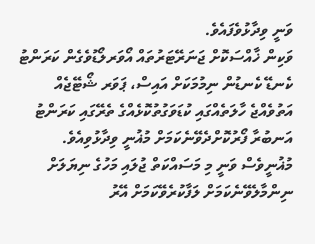ވަނީ ވިދާޅުވެފައެވެ.
ވަކިން ޚާއްސަކޮށް ޖަނަރޭޓަރުތައް އޯވަރލޯޑުވެގެން ކަރަންޓު ކެނޑޭ ކެނޑުން ނިމުމަކަށް އައިސް، ޕަވަރ ޝޯޓޭޖެއް އަތުވެއްޖެ ހާލަތެއްގައި ކުޑަވަގުތުކޮޅެއްގެ ތެރޭގައި ކަރަންޓު އަނބުރާ ފޯރުކޮށްދެވޭނެކަމަށް މުޣުނީ ވިދާޅުވިއެވެ. މުޣުނީވެސް ވަނީ މި މަސައްކަތް ޖުލައި މަހުގެ ނިޔަލަށް ނިންމާލެވޭނެކަމަށް ލަފާކުރެވޭކަމަށް އޭރު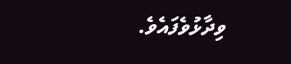ވިދާޅުވެފައެވެ.